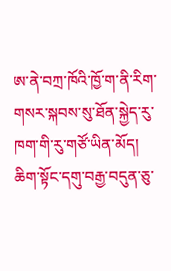ཨ་ནེ་བཀྲ་ཁོའི་ཁྱོ་ག་ནི་རིག་གསར་སྐབས་སུ་ཐོན་སྐྱེད་རུ་ཁག་གི་རུ་གཙོ་ཡིན་མོད། ཆིག་སྟོང་དགུ་བརྒྱ་བདུན་ཅུ་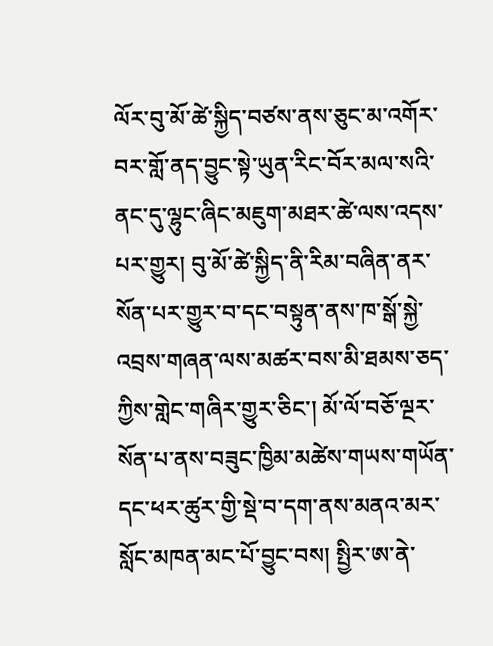ལོར་བུ་མོ་ཚེ་སྐྱིད་བཙས་ནས་ཅུང་མ་འགོར་བར་གློ་ནད་བྱུང་སྟེ་ཡུན་རིང་བོར་མལ་སའི་ནང་དུ་ལྷུང་ཞིང་མཇུག་མཐར་ཚེ་ལས་འདས་པར་གྱུར། བུ་མོ་ཚེ་སྐྱིད་ནི་རིམ་བཞིན་ནར་སོན་པར་གྱུར་བ་དང་བསྟུན་ནས་ཁ་སྒོ་སྐྱེ་འབྲས་གཞན་ལས་མཚར་བས་མི་ཐམས་ཅད་ཀྱིས་གླེང་གཞིར་གྱུར་ཅིང་། མོ་ལོ་བཅོ་ལྔར་སོན་པ་ནས་བཟུང་ཁྱིམ་མཚེས་གཡས་གཡོན་དང་ཕར་ཚུར་གྱི་སྡེ་བ་དག་ནས་མནའ་མར་སློང་མཁན་མང་པོ་བྱུང་བས། སྤྱིར་ཨ་ནེ་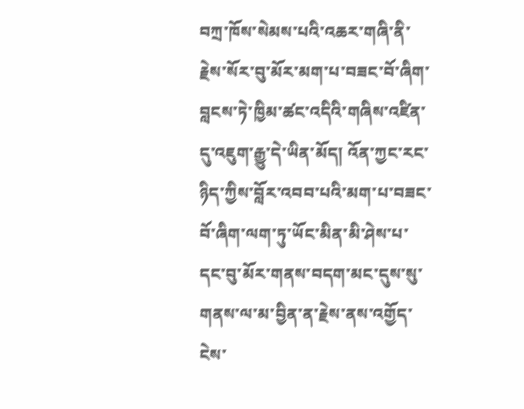བཀྲ་ཁོས་སེམས་པའི་འཆར་གཞི་ནི་རྗེས་སོར་བུ་མོར་མག་པ་བཟང་བོ་ཞིག་བླངས་ཏེ་ཁྱིམ་ཚང་འདིའི་གཞིས་འཛིན་དུ་འཇུག་རྒྱུ་དེ་ཡིན་མོད། འོན་ཀྱང་རང་ཉིད་ཀྱིས་བློར་འབབ་པའི་མག་པ་བཟང་བོ་ཞིག་ལག་ཏུ་ཡོང་མིན་མི་ཤེས་པ་དང་བུ་མོར་གནས་བདག་མང་དུས་སུ་གནས་ལ་མ་བྱིན་ན་རྗེས་ནས་འགྱོད་ངེས་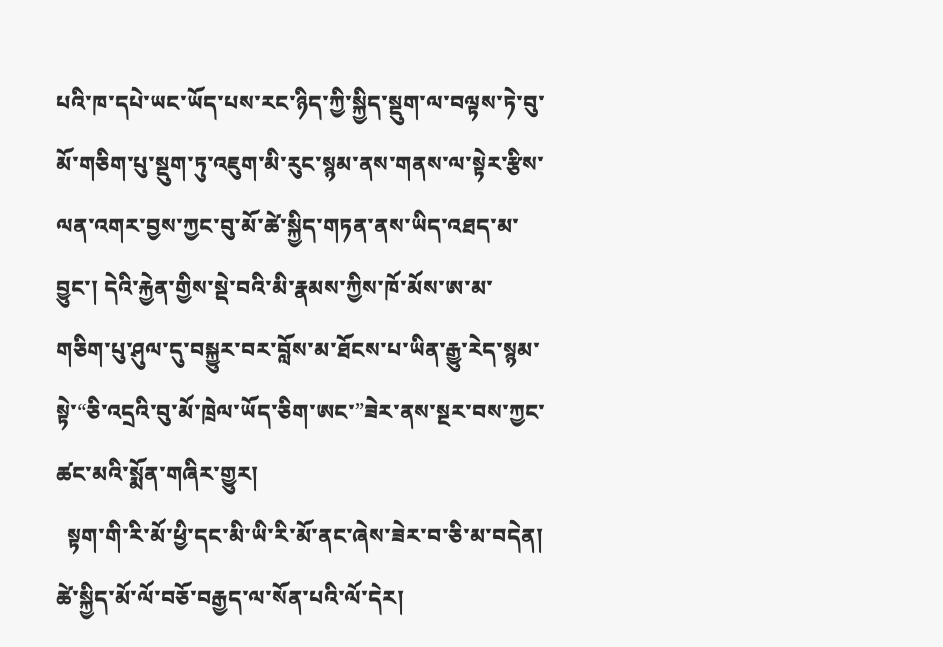པའི་ཁ་དཔེ་ཡང་ཡོད་པས་རང་ཉིད་ཀྱི་སྐྱིད་སྡུག་ལ་བལྟས་ཏེ་བུ་མོ་གཅིག་པུ་སྡུག་ཏུ་འཇུག་མི་རུང་སྙམ་ནས་གནས་ལ་སྟེར་རྩིས་ལན་འགར་བྱས་ཀྱང་བུ་མོ་ཚེ་སྐྱིད་གཏན་ནས་ཡིད་འཐད་མ་བྱུང་། དེའི་རྐྱེན་གྱིས་སྡེ་བའི་མི་རྣམས་ཀྱིས་ཁོ་མོས་ཨ་མ་གཅིག་པུ་ཤུལ་དུ་བསྐྱུར་བར་བློས་མ་ཐོངས་པ་ཡིན་རྒྱུ་རེད་སྙམ་སྟེ་“ཅི་འདྲའི་བུ་མོ་ཁྲེལ་ཡོད་ཅིག་ཨང་”ཟེར་ནས་སྔར་བས་ཀྱང་ཚང་མའི་སྨོན་གཞིར་གྱུར།
  སྟག་གི་རི་མོ་ཕྱི་དང་མི་ཡི་རི་མོ་ནང་ཞེས་ཟེར་བ་ཅི་མ་བདེན། ཚེ་སྐྱིད་མོ་ལོ་བཅོ་བརྒྱད་ལ་སོན་པའི་ལོ་དེར།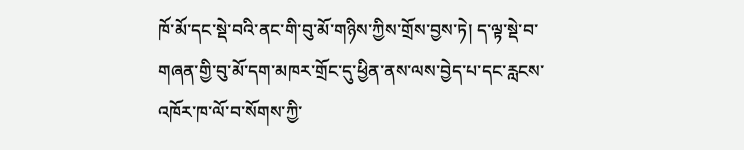ཁོ་མོ་དང་སྡེ་བའི་ནང་གི་བུ་མོ་གཉིས་ཀྱིས་གྲོས་བྱས་ཏེ། ད་ལྟ་སྡེ་བ་གཞན་གྱི་བུ་མོ་དག་མཁར་གྲོང་དུ་ཕྱིན་ནས་ལས་བྱེད་པ་དང་རླངས་འཁོར་ཁ་ལོ་བ་སོགས་ཀྱི་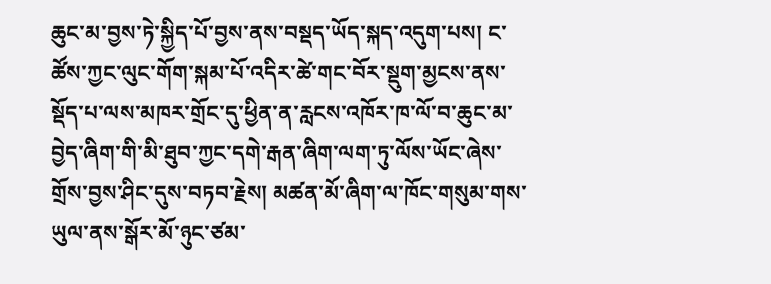ཆུང་མ་བྱས་ཏེ་སྐྱིད་པོ་བྱས་ནས་བསྡད་ཡོད་སྐད་འདུག་པས། ང་ཚོས་ཀྱང་ལུང་གོག་སྐམ་པོ་འདིར་ཚེ་གང་བོར་སྡུག་མྱངས་ནས་སྡོད་པ་ལས་མཁར་གྲོང་དུ་ཕྱིན་ན་རླངས་འཁོར་ཁ་ལོ་བ་ཆུང་མ་བྱེད་ཞིག་གི་མི་ཐུབ་ཀྱང་དགེ་རྒན་ཞིག་ལག་ཏུ་ལོས་ཡོང་ཞེས་གྲོས་བྱས་ཤིང་དུས་བཏབ་རྗེས། མཚན་མོ་ཞིག་ལ་ཁོང་གསུམ་གས་ཡུལ་ནས་སྒོར་མོ་ཉུང་ཙམ་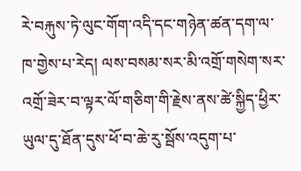རེ་བརྐུས་ཏེ་ལུང་གོག་འདི་དང་གཉེན་ཚན་དག་ལ་ཁ་གྱེས་པ་རེད། ལས་བསམ་སར་མི་འགྲོ་གསེག་སར་འགྲོ་ཟེར་བ་ལྟར་ལོ་གཅིག་གི་རྗེས་ནས་ཚེ་སྐྱིད་ཕྱིར་ཡུལ་དུ་ཐོན་དུས་ཕོ་བ་ཆེ་རུ་སྦོས་འདུག་པ་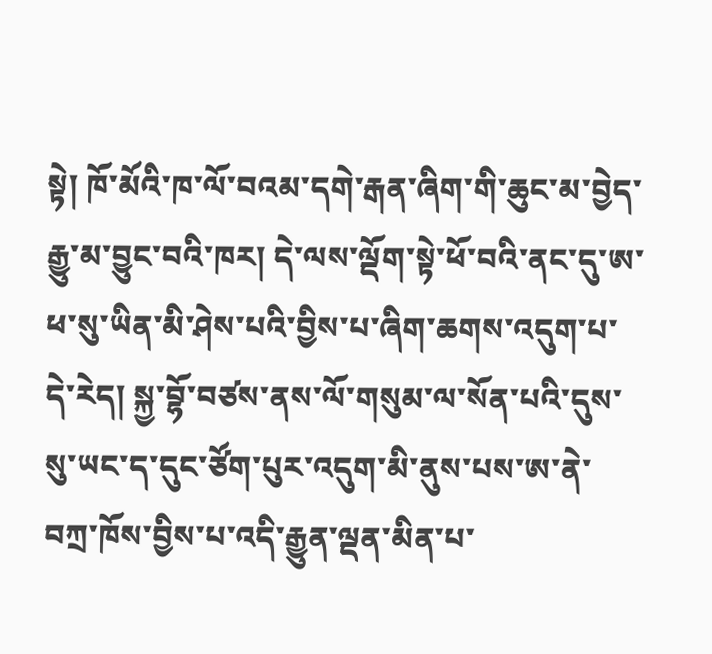སྟེ། ཁོ་མོའི་ཁ་ལོ་བའམ་དགེ་རྒན་ཞིག་གི་ཆུང་མ་བྱེད་རྒྱུ་མ་བྱུང་བའི་ཁར། དེ་ལས་ལྡོག་སྟེ་ཕོ་བའི་ནང་དུ་ཨ་ཕ་སུ་ཡིན་མི་ཤེས་པའི་བྱིས་པ་ཞིག་ཆགས་འདུག་པ་དེ་རེད། སྐྱ་བྷོ་བཙས་ནས་ལོ་གསུམ་ལ་སོན་པའི་དུས་སུ་ཡང་ད་དུང་ཙོག་པུར་འདུག་མི་ནུས་པས་ཨ་ནེ་བཀྲ་ཁོས་བྱིས་པ་འདི་རྒྱུན་ལྡན་མིན་པ་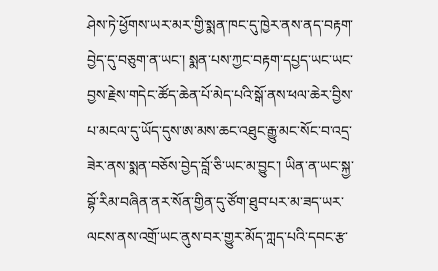ཤེས་ཏེ་ཕྱོགས་ཡར་མར་གྱི་སྨན་ཁང་དུ་ཁྱེར་ནས་ནད་བརྟག་བྱེད་དུ་བཅུག་ན་ཡང་། སྨན་པས་ཀྱང་བརྟག་དཔྱད་ཡང་ཡང་བྱས་རྗེས་གདེང་ཚོད་ཆེན་པོ་མེད་པའི་སྒོ་ནས་ཕལ་ཆེར་བྱིས་པ་མངལ་དུ་ཡོད་དུས་ཨ་མས་ཆང་འཐུང་རྒྱུ་མང་སོང་བ་འདྲ་ཟེར་ནས་སྨན་བཅོས་བྱེད་བློ་ཅི་ཡང་མ་བྱུང་། ཡིན་ན་ཡང་སྐྱ་བྷོ་རིམ་བཞིན་ནར་སོན་གྱིན་དུ་ཙོག་ཐུབ་པར་མ་ཟད་ཡར་ལངས་ནས་འགྲོ་ཡང་ནུས་བར་གྱུར་མོད་ཀླད་པའི་དབང་རྩ་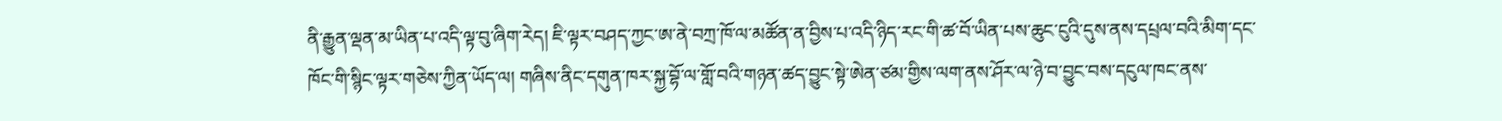ནི་རྒྱུན་ལྡན་མ་ཡིན་པ་འདི་ལྟ་བུ་ཞིག་རེད། ཇི་ལྟར་བཤད་ཀྱང་ཨ་ནེ་བཀྲ་ཁོ་ལ་མཚོན་ན་བྱིས་པ་འདི་ཉིད་རང་གི་ཚ་བོ་ཡིན་པས་ཆུང་ངུའི་དུས་ནས་དཔྲལ་བའི་མིག་དང་ཁོང་གི་སྙིང་ལྟར་གཅེས་ཀྱིན་ཡོད་ལ། གཞིས་ནིང་དགུན་ཁར་སྐྱ་བྷོ་ལ་གློ་བའི་གཉན་ཚད་བྱུང་སྟེ་ཨེན་ཙམ་གྱིས་ལག་ནས་ཤོར་ལ་ཉེ་བ་བྱུང་བས་དངུལ་ཁང་ནས་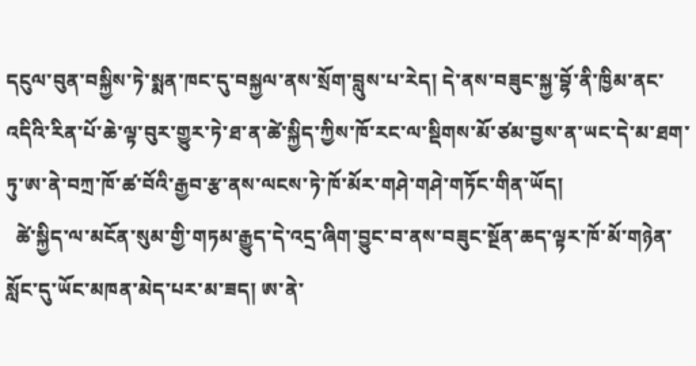དངུལ་བུན་བསྐྱིས་ཏེ་སྨན་ཁང་དུ་བསྐྱལ་ནས་སྲོག་བླུས་པ་རེད། དེ་ནས་བཟུང་སྐྱ་བྷོ་ནི་ཁྱིམ་ནང་འདིའི་རིན་པོ་ཆེ་ལྟ་བུར་གྱུར་ཏེ་ཐ་ན་ཚེ་སྐྱིད་ཀྱིས་ཁོ་རང་ལ་སྡིགས་མོ་ཙམ་བྱས་ན་ཡང་དེ་མ་ཐག་ཏུ་ཨ་ནེ་བཀྲ་ཁོ་ཚ་བོའི་རྒྱབ་རྩ་ནས་ལངས་ཏེ་ཁོ་མོར་གཤེ་གཤེ་གཏོང་གིན་ཡོད།
  ཚེ་སྐྱིད་ལ་མངོན་སུམ་གྱི་གཏམ་རྒྱུད་དེ་འདྲ་ཞིག་བྱུང་བ་ནས་བཟུང་སྔོན་ཆད་ལྟར་ཁོ་མོ་གཉེན་སློང་དུ་ཡོང་མཁན་མེད་པར་མ་ཟད། ཨ་ནེ་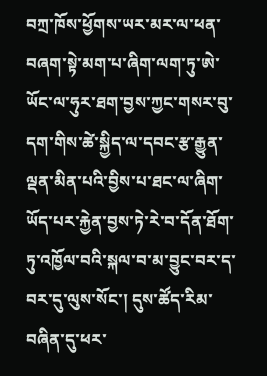བཀྲ་ཁོས་ཕྱོགས་ཡར་མར་ལ་ཕན་བཞག་སྟེ་མག་པ་ཞིག་ལག་ཏུ་ཨེ་ཡོང་ལ་ཧུར་ཐག་བྱས་ཀྱང་གསར་བུ་དག་གིས་ཚེ་སྐྱིད་ལ་དབང་རྩ་རྒྱུན་ལྡན་མིན་པའི་བྱིས་པ་ཐང་ལ་ཞིག་ཡོད་པར་རྐྱེན་བྱས་ཏེ་རེ་བ་དོན་ཐོག་ཏུ་འཁྱོལ་བའི་སྐལ་བ་མ་བྱུང་བར་ད་བར་དུ་ལུས་སོང་། དུས་ཚོད་རིམ་བཞིན་དུ་ཕར་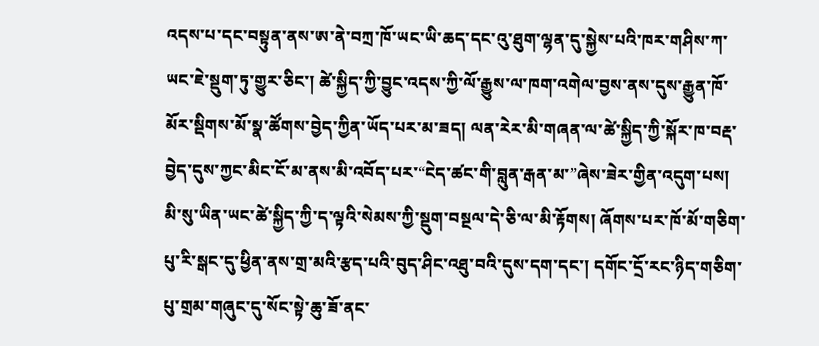འདས་པ་དང་བསྟུན་ནས་ཨ་ནེ་བཀྲ་ཁོ་ཡང་ཡི་ཆད་དང་འུ་ཐུག་ལྷན་དུ་སྐྱེས་པའི་ཁར་གཤིས་ཀ་ཡང་ཇེ་སྡུག་ཏུ་གྱུར་ཅིང་། ཚེ་སྐྱིད་ཀྱི་བྱུང་འདས་ཀྱི་ལོ་རྒྱུས་ལ་ཁག་འགེལ་བྱས་ནས་དུས་རྒྱུན་ཁོ་མོར་སྡིགས་མོ་སྣ་ཚོགས་བྱེད་ཀྱིན་ཡོད་པར་མ་ཟད། ལན་རེར་མི་གཞན་ལ་ཚེ་སྐྱིད་ཀྱི་སྐོར་ཁ་བརྡ་བྱེད་དུས་ཀྱང་མིང་ངོ་མ་ནས་མི་འབོད་པར་“ངེད་ཚང་གི་བླུན་རྒན་མ་”ཞེས་ཟེར་གྱིན་འདུག་པས། མི་སུ་ཡིན་ཡང་ཚེ་སྐྱིད་ཀྱི་ད་ལྟའི་སེམས་ཀྱི་སྡུག་བསྔལ་དེ་ཅི་ལ་མི་རྟོགས། ཞོགས་པར་ཁོ་མོ་གཅིག་པུ་རི་སྒང་དུ་ཕྱིན་ནས་གྲ་མའི་རྩད་པའི་བུད་ཤིང་འཐུ་བའི་དུས་དག་དང་། དགོང་དྲོ་རང་ཉིད་གཅིག་པུ་གྲམ་གཞུང་དུ་སོང་སྟེ་ཆུ་ཟོ་ནང་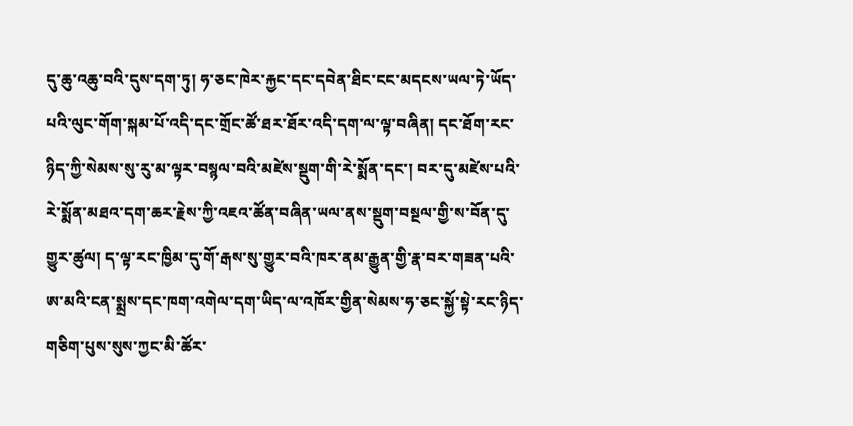དུ་ཆུ་འཆུ་བའི་དུས་དག་ཏུ། ཧ་ཅང་ཁེར་རྐྱང་དང་དབེན་ཐིང་ངང་མདངས་ཡལ་ཏེ་ཡོད་པའི་ལུང་གོག་སྐམ་པོ་འདི་དང་གྲོང་ཚོ་ཐར་ཐོར་འདི་དག་ལ་ལྟ་བཞིན། དང་ཐོག་རང་ཉིད་ཀྱི་སེམས་སུ་རུ་མ་ལྟར་བསྙལ་བའི་མཛེས་སྡུག་གི་རེ་སྨོན་དང་། བར་དུ་མཛེས་པའི་རེ་སྨོན་མཐའ་དག་ཆར་རྗེས་ཀྱི་འཇའ་ཚོན་བཞིན་ཡལ་ནས་སྡུག་བསྔལ་གྱི་ས་བོན་དུ་གྱུར་ཚུལ། ད་ལྟ་རང་ཁྱིམ་དུ་གོ་རྒས་སུ་གྱུར་བའི་ཁར་ནམ་རྒྱུན་གྱི་རྣ་བར་གཟན་པའི་ཨ་མའི་ངན་སྨྲས་དང་ཁག་འགེལ་དག་ཡིད་ལ་འཁོར་གྱིན་སེམས་ཧ་ཅང་སྐྱོ་སྟེ་རང་ཉིད་གཅིག་པུས་སུས་ཀྱང་མི་ཚོར་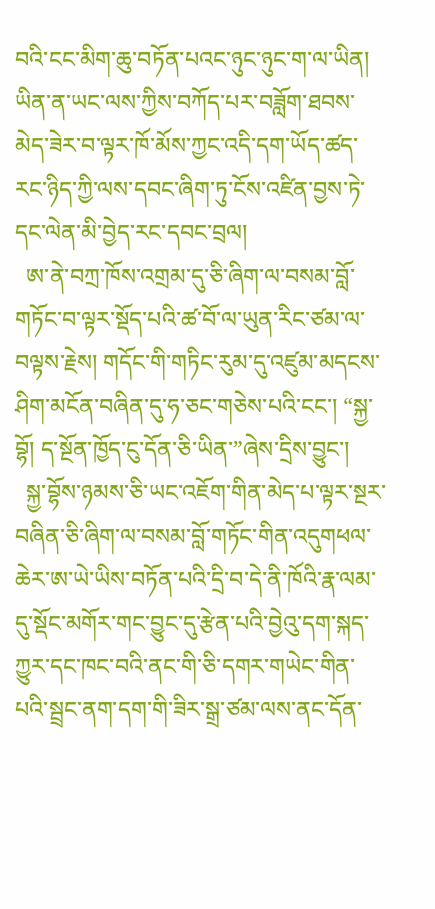བའི་ངང་མིག་ཆུ་བཏོན་པའང་ཉུང་ཉུང་ག་ལ་ཡིན། ཡིན་ན་ཡང་ལས་ཀྱིས་བཀོད་པར་བཟློག་ཐབས་མེད་ཟེར་བ་ལྟར་ཁོ་མོས་ཀྱང་འདི་དག་ཡོད་ཚད་རང་ཉིད་ཀྱི་ལས་དབང་ཞིག་ཏུ་ངོས་འཛིན་བྱས་ཏེ་དང་ལེན་མི་བྱེད་རང་དབང་བྲལ།
  ཨ་ནེ་བཀྲ་ཁོས་འགྲམ་དུ་ཅི་ཞིག་ལ་བསམ་བློ་གཏོང་བ་ལྟར་སྡོད་པའི་ཚ་བོ་ལ་ཡུན་རིང་ཙམ་ལ་བལྟས་རྗེས། གདོང་གི་གཏིང་རུམ་དུ་འཛུམ་མདངས་ཤིག་མངོན་བཞིན་དུ་ཧ་ཅང་གཅེས་པའི་ངང་། “སྐྱ་བྷོ། ད་སྔོན་ཁྱོད་ངུ་དོན་ཅི་ཡིན་”ཞེས་དྲིས་བྱུང་།
  སྐྱ་བྷོས་ཉམས་ཅི་ཡང་འཇོག་གིན་མེད་པ་ལྟར་སྔར་བཞིན་ཅི་ཞིག་ལ་བསམ་བློ་གཏོང་གིན་འདུགཕལ་ཆེར་ཨ་ཡེ་ཡིས་བཏོན་པའི་དྲི་བ་དེ་ནི་ཁོའི་རྣ་ལམ་དུ་སྡོང་མགོར་གང་བྱུང་དུ་རྩེན་པའི་བྱེའུ་དག་སྐད་ཀྱུར་དང་ཁང་བའི་ནང་གི་ཅི་དགར་གཡེང་གིན་པའི་སྦྲང་ནག་དག་གི་ཟིར་སྒྲ་ཙམ་ལས་ནང་དོན་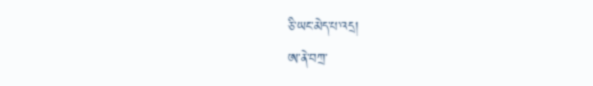ཅི་ཡང་མེད་པ་འདྲ།
ཨ་ནེ་བཀྲ་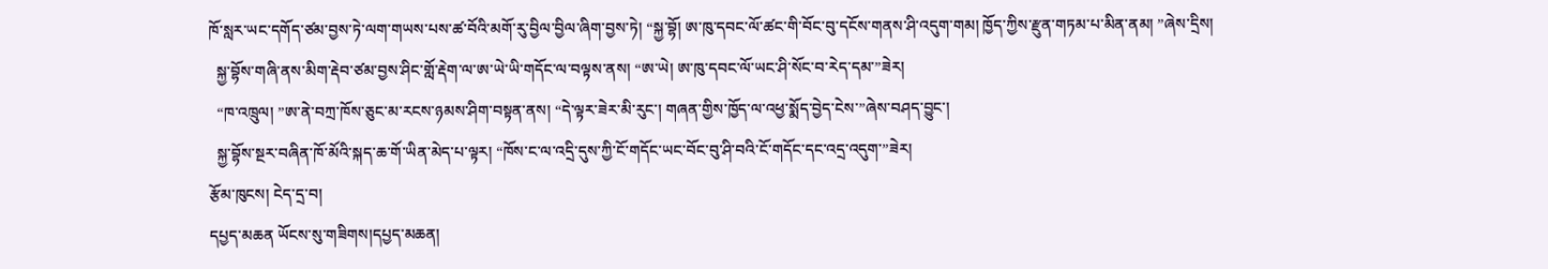ཁོ་སླར་ཡང་དགོད་ཙམ་བྱས་ཏེ་ལག་གཡས་པས་ཚ་བོའི་མགོ་རུ་བྱིལ་བྱིལ་ཞིག་བྱས་ཏེ། “སྐྱ་བྷོ། ཨ་ཁུ་དབང་ལོ་ཚང་གི་བོང་བུ་དངོས་གནས་ཤི་འདུག་གམ། ཁྱོད་ཀྱིས་རྫུན་གཏམ་པ་མིན་ནམ། ”ཞེས་དྲིས།
  སྐྱ་བྷོས་གཞི་ནས་མིག་རྡེབ་ཙམ་བྱས་ཤིང་གློ་རྡེག་ལ་ཨ་ཡེ་ཡི་གདོང་ལ་བལྟས་ནས། “ཨ་ཡེ། ཨ་ཁུ་དབང་ལོ་ཡང་ཤི་སོང་བ་རེད་དམ་”ཟེར།
  “ཁ་འཁྲུལ། ”ཨ་ནེ་བཀྲ་ཁོས་ཅུང་མ་རངས་ཉམས་ཤིག་བསྟན་ནས། “དེ་ལྟར་ཟེར་མི་རུང་། གཞན་གྱིས་ཁྱོད་ལ་འཕྱ་སྨོད་བྱེད་ངེས་”ཞེས་བཤད་བྱུང་།
  སྐྱ་བྷོས་སྔར་བཞིན་ཁོ་མོའི་སྐད་ཆ་གོ་ཡིན་མེད་པ་ལྟར། “ཁོས་ང་ལ་འདྲི་དུས་ཀྱི་ངོ་གདོང་ཡང་བོང་བུ་ཤི་བའི་ངོ་གདོང་དང་འདྲ་འདུག་”ཟེར།
རྩོམ་ཁུངས། ངེད་དྲ་བ།
དཔྱད་མཆན ཡོངས་སུ་གཟིགས།དཔྱད་མཆན།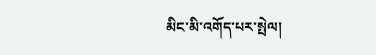མིང་མི་འགོད་པར་སྤེལ།